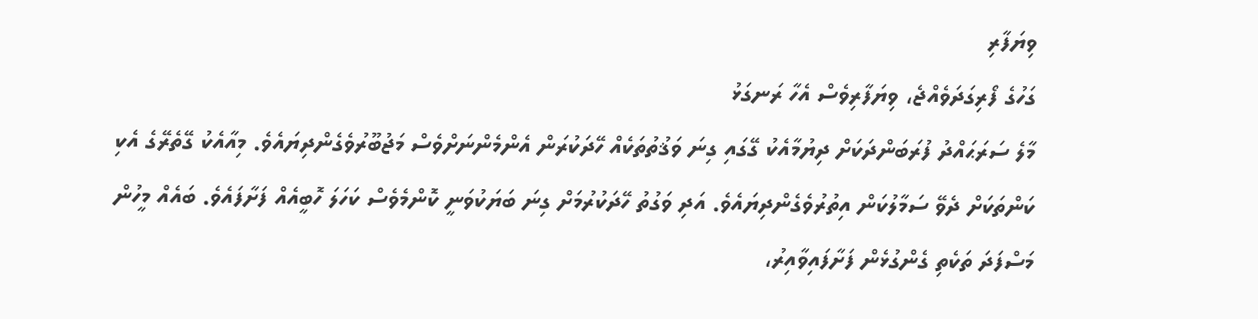ވިޔަފާރި
ގަހުގެ ފޯރިގަދަވެއްޖެ، ވިޔަފާރިވެސް އެހާ ރަނގަޅު
މާލެ ސަރަޙައްދު ފުރަބަންދަކަށް ދިޔުމާއެކު ގޭގައި ގިނަ ވަޤުތުތަކެއް ހޭދަކުރަން އެންމެންނަށްވެސް މަޖުބޫރުވެގެންދިޔައެވެ. މިއާއެކު ގޭތެރޭގެ އެކި ކަންތަކަށް ދެވޭ ސަމާލުކަން އިތުރުވެގެންދިޔައެވެ. އަދި ވަގުތު ހޭދަކުރުމަށް ގިނަ ބަޔަކުވަނީ ކޮންމެވެސް ކަހަލަ ހޮބީއެއް ފަށާފައެވެ. ބައެއް މީހުން މަސްފަދަ ތަކެތި ގެންގުޅެން ފަށާފައިވާއިރު،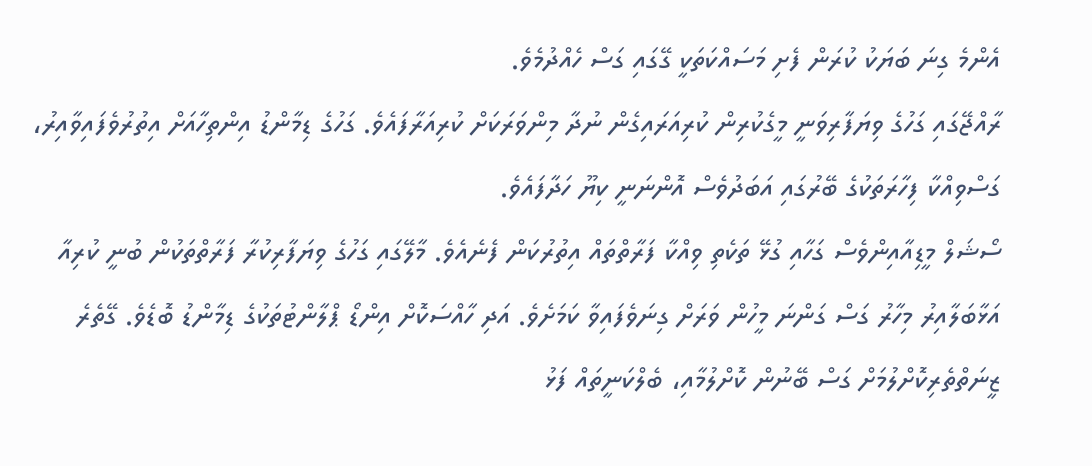އެންމެ ގިނަ ބަޔަކު ކުރަން ފެށި މަސައްކަތަކީ ގޭގައި ގަސް ހެއްދުމެވެ.
ރާއްޖޭގައި ގަހުގެ ވިޔަފާރިވަނީ މީގެކުރިން ކުރިއަރައިގެން ނުދާ މިންވަރަކަށް ކުރިއަރާފައެވެ. ގަހުގެ ޑިމާންޑު އިންތިހާއަށް އިތުރުވެފައިވާއިރު، ގަސްވިއްކާ ފިހާރަތަކުގެ ބޭރުގައި އަބަދުވެސް އޮންނަނީ ކިޔޫ ހަދާފައެވެ.
ސޯޝަލް މީޑިއާއިންވެސް ގަހާއި ގުޅޭ ތަކެތި ވިއްކާ ފަރާތްތައް އިތުރުކަން ފެނެއެވެ. މާލޭގައި ގަހުގެ ވިޔަފާރިކުރާ ފަރާތްތަކުން ބުނީ ކުރިއާ އަޅާބަލާއިރު މިހާރު ގަސް ގަންނަ މީހުން ވަރަށް ގިނަވެފައިވާ ކަމަށެވެ. އަދި ހާއްސަކޮށް އިންޑޯ ޕްލާންޓުތަކުގެ ޑިމާންޑު ބޮޑެވެ. ގޭތެރެ ޒީނަތްތެރިކޮށްލުމަށް ގަސް ބޭނުން ކޮށްލުމާއި، ބެލްކަނީތައް ފަޅު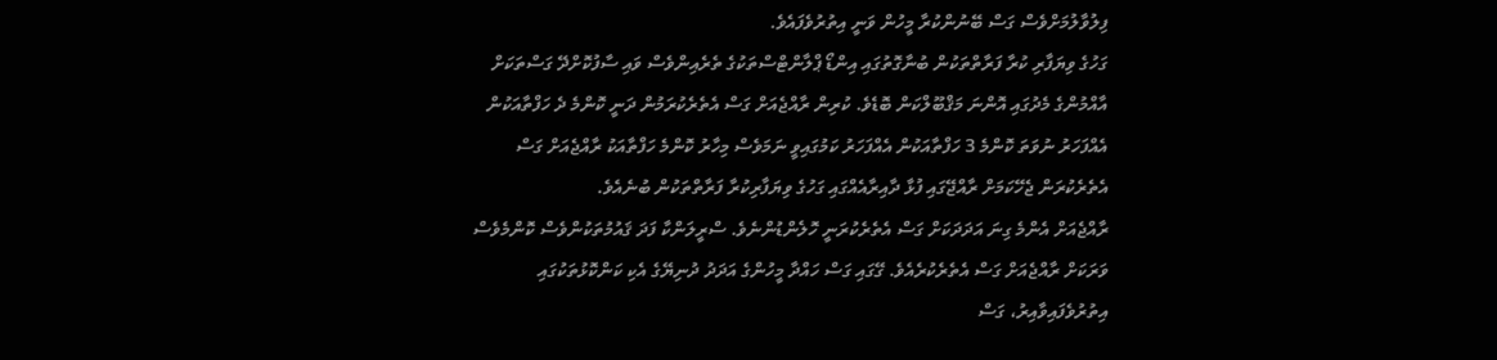ފިލުވާލުމަށްވެސް ގަސް ބޭނުންކުރާ މީހުން ވަނީ އިތުރުވެފައެވެ.
ގަހުގެ ވިޔަފާރި ކުރާ ފަރާތްތަކުން ބުނާގޮތުގައި އިންޑޯ ޕްލާންޓްސްތަކުގެ ތެރެއިންވެސް ވައި ސާފުކޮށްދޭ ގަސްތަކަށް އާއްމުންގެ މެދުގައި އޮންނަ މަޤްބޫލްކަން ބޮޑެވެ. ކުރިން ރާއްޖެއަށް ގަސް އެތެރެކުރަމުން ދަނީ ކޮންމެ ދެ ހަފްތާއަކުން އެއްފަހަރު ނުވަތަ ކޮންމެ 3 ހަފްތާއަކުން އެއްފަހަރު ކަމުގައިވީ ނަމަވެސް މިހާރު ކޮންމެ ހަފްތާއަކު ރާއްޖެއަށް ގަސް އެތެރެކުރަން ޖެހޭކަމަށް ރާއްޖޭގައި ފުޅާ ދާއިރާއެއްގައި ގަހުގެ ވިޔަފާރިކުރާ ފަރާތްތަކުން ބުނެއެވެ.
ރާއްޖެއަށް އެންމެ ގިނަ އަދަދަކަށް ގަސް އެތެރެކުރަނީ ހޮލެންޑުންނެވެ. ސްރީލަންކާ ފަދަ ޤައުމުތަކުންވެސް ކޮންމެވެސް ވަރަކަށް ރާއްޖެއަށް ގަސް އެތެރެކުރެއެވެ. ގޭގައި ގަސް ހައްދާ މީހުންގެ އަދަދު ދުނިޔޭގެ އެކި ކަންކޮޅުތަކުގައި އިތުރުވެފައިވާއިރު، ގަސް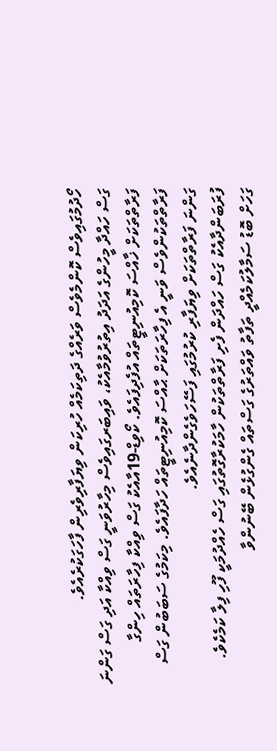ހޯދުމުގައިވެސް ކޮންމެވެސް ވަރެއްގެ ދަތިކަމެއް ހުރިކަން ވިޔަފާރިވެރިން ފާހަގަކުރެއެވެ.
ގަސް ހައްދާ މީހުންގެ އަދަދު އިތުރުވުމާއެކު، ވައިބަރގައިވެސް މިހާރުވަނީ ގަސް ވިއްކާ އަދި ގަސް ގަންނަ ފަރާތްތަކަށް ޚާއްސަ ކޮމިއުނިޓީތައް އުފެދިފައެވެ. ކޯވިޑް-19އާއެކު ގަސް ވިއްކާ ފިހާރަތައް ހިންގާ ފަރާތްތަކުންވެސް ވަނީ އެ ފިހާރަތަކަށް ޙާއްސަ ކޮމިއުނިޓީތައް ހަދާފައެވެ. މިކަމުގެ ސަބަބުން ގަސް ގަންނަ ފަރާތްތަކަށް ވިޔަފާރި ކުރުމުގައި ފަސޭހަވެގެންދާނެއެވެ.
ފުރަބަންދާއެކު ގަސް ހައްދަން ފެށި ފަރާތްތަކުން ހާމަކުރާގޮތުގައި ގަސް ހެއްދުމަކީ ފޫހި ފިލާ ކަމެކެވެ. ގަހަށް ބޮޑު ސަމާލުކަމެއްދީ ތަފާތު ވައްތަރުގެ ގަސްތައް ގެންގުޅެން ބޭނުންވާ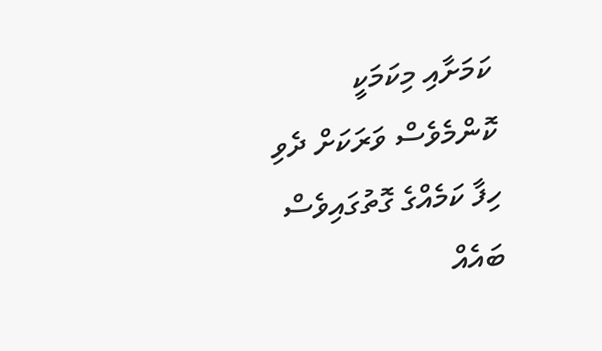ކަމަށާއި މިކަމަކީ ކޮންމެވެސް ވަރަކަށް ދެވި ހިފާ ކަމެއްގެ ގޮތުގައިވެސް ބައެއް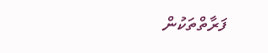ފަރާތްތަކުން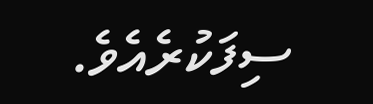ސިފަކުރެއެވެ.